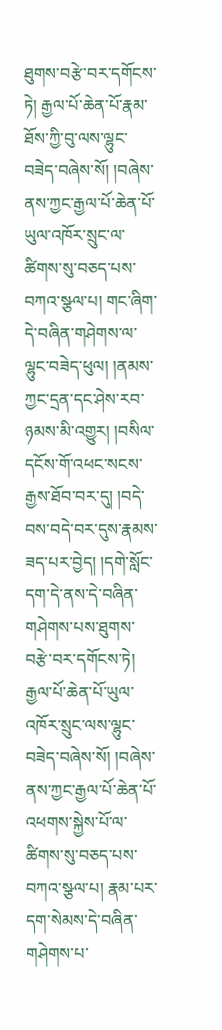ཐུགས་བརྩེ་བར་དགོངས་ཏེ། རྒྱལ་པོ་ཆེན་པོ་རྣམ་ཐོས་ཀྱི་བུ་ལས་ལྷུང་བཟེད་བཞེས་སོ། །བཞེས་ནས་ཀྱང་རྒྱལ་པོ་ཆེན་པོ་ཡུལ་འཁོར་སྲུང་ལ་ཚིགས་སུ་བཅད་པས་བཀའ་སྩལ་པ། གང་ཞིག་དེ་བཞིན་གཤེགས་ལ་ལྷུང་བཟེད་ཕུལ། །ནམས་ཀྱང་དྲན་དང་ཤེས་རབ་ཉམས་མི་འགྱུར། །བསིལ་དངོས་གོ་འཕང་སངས་རྒྱས་ཐོབ་བར་དུ། །བདེ་བས་བདེ་བར་དུས་རྣམས་ཟད་པར་བྱེད། །དགེ་སློང་དག་དེ་ནས་དེ་བཞིན་གཤེགས་པས་ཐུགས་བརྩེ་བར་དགོངས་ཏེ། རྒྱལ་པོ་ཆེན་པོ་ཡུལ་འཁོར་སྲུང་ལས་ལྷུང་བཟེད་བཞེས་སོ། །བཞེས་ནས་ཀྱང་རྒྱལ་པོ་ཆེན་པོ་འཕགས་སྐྱེས་པོ་ལ་ཚིགས་སུ་བཅད་པས་བཀའ་སྩལ་པ། རྣམ་པར་དག་སེམས་དེ་བཞིན་གཤེགས་པ་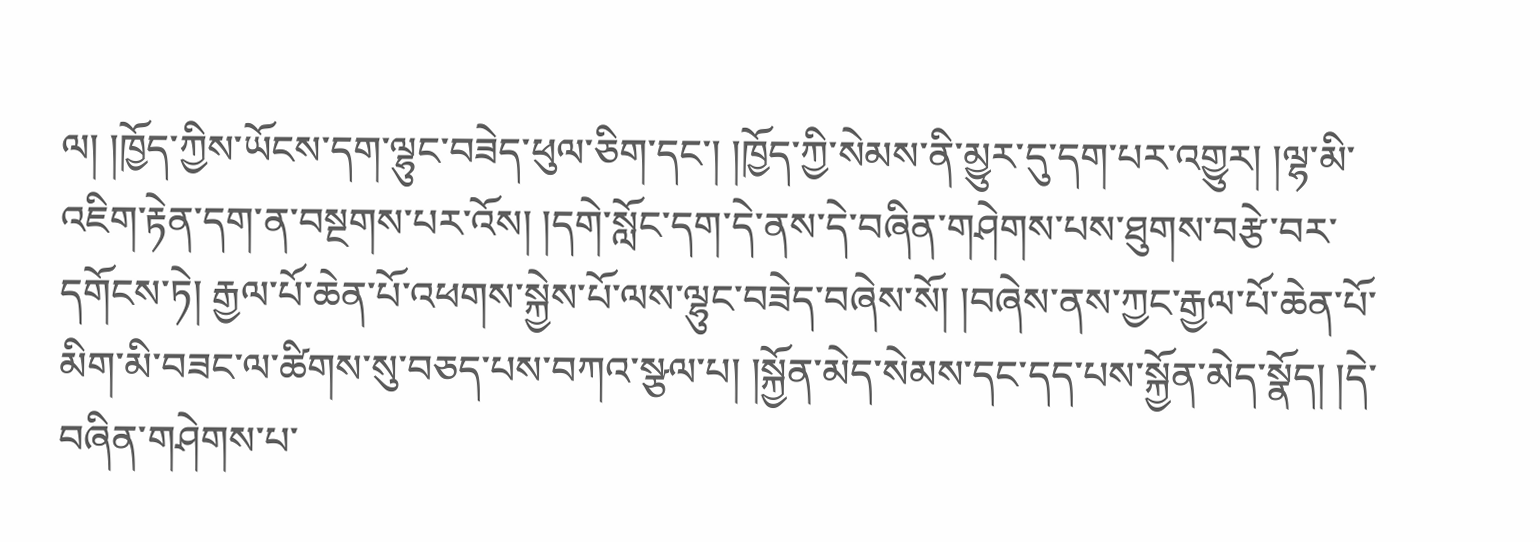ལ། །ཁྱོད་ཀྱིས་ཡོངས་དག་ལྷུང་བཟེད་ཕུལ་ཅིག་དང་། །ཁྱོད་ཀྱི་སེམས་ནི་མྱུར་དུ་དག་པར་འགྱུར། །ལྷ་མི་འཇིག་རྟེན་དག་ན་བསྔགས་པར་འོས། །དགེ་སློང་དག་དེ་ནས་དེ་བཞིན་གཤེགས་པས་ཐུགས་བརྩེ་བར་དགོངས་ཏེ། རྒྱལ་པོ་ཆེན་པོ་འཕགས་སྐྱེས་པོ་ལས་ལྷུང་བཟེད་བཞེས་སོ། །བཞེས་ནས་ཀྱང་རྒྱལ་པོ་ཆེན་པོ་མིག་མི་བཟང་ལ་ཚིགས་སུ་བཅད་པས་བཀའ་སྩལ་པ། །སྐྱོན་མེད་སེམས་དང་དད་པས་སྐྱོན་མེད་སྣོད། །དེ་བཞིན་གཤེགས་པ་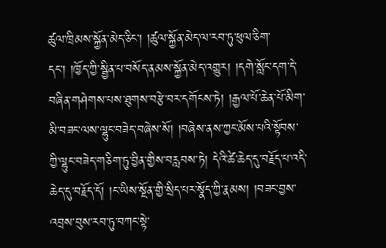ཚུལ་ཁྲིམས་སྐྱོན་མེད་ཅིང་། །ཚུལ་སྐྱོན་མེད་ལ་རབ་ཏུ་ཕུལ་ཅིག་དང་། །ཁྱོད་ཀྱི་སྦྱིན་པ་བསོད་ནམས་སྐྱོན་མེད་འགྱུར། །དགེ་སློང་དག་དེ་བཞིན་གཤེགས་པས་ཐུགས་བརྩེ་བར་དགོངས་ཏེ། །རྒྱལ་པོ་ཆེན་པོ་མིག་མི་བཟང་ལས་ལྷུང་བཟེད་བཞེས་སོ། །བཞེས་ནས་ཀྱང་མོས་པའི་སྟོབས་ཀྱི་ལྷུང་བཟེད་གཅིག་ཏུ་བྱིན་གྱིས་བརླབས་ཏེ། དེའི་ཚེ་ཆེད་དུ་བརྗོད་པ་འདི་ཆེད་དུ་བརྗོད་དོ། །ང་ཡིས་སྔོན་གྱི་སྲིད་པར་སྣོད་ཀྱི་རྣམས། །བཟང་བྱས་འབྲས་བུས་རབ་ཏུ་བཀང་སྟེ་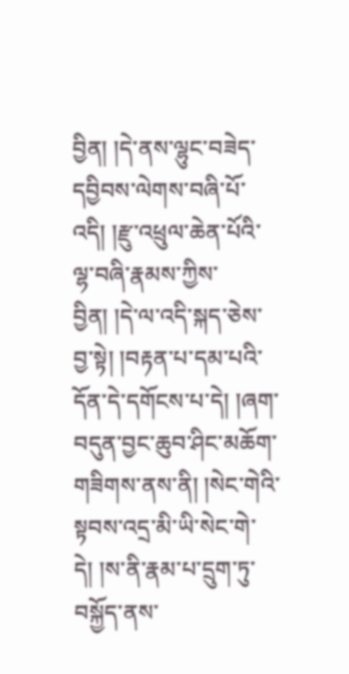བྱིན། །དེ་ནས་ལྷུང་བཟེད་དབྱིབས་ལེགས་བཞི་པོ་འདི། །རྫུ་འཕྲུལ་ཆེན་པོའི་ལྷ་བཞི་རྣམས་ཀྱིས་བྱིན། །དེ་ལ་འདི་སྐད་ཅེས་བྱ་སྟེ། །བརྟན་པ་དམ་པའི་དོན་དེ་དགོངས་པ་དེ། །ཞག་བདུན་བྱང་ཆུབ་ཤིང་མཆོག་གཟིགས་ནས་ནི། །སེང་གེའི་སྟབས་འདྲ་མི་ཡི་སེང་གེ་དེ། །ས་ནི་རྣམ་པ་དྲུག་ཏུ་བསྐྱོད་ནས་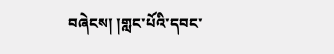བཞེངས། །གླང་པོའི་དབང་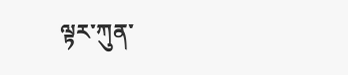ལྟར་ཀུན་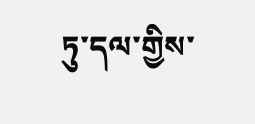ཏུ་དལ་གྱིས་